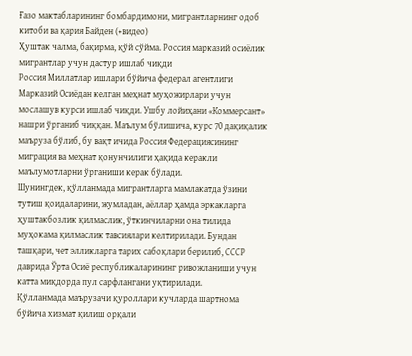Ғазо мактабларининг бомбардимони, мигрантларнинг одоб китоби ва қария Байден (+видео)
Ҳуштак чалма, бақирма, қўй сўйма. Россия марказий осиёлик мигрантлар учун дастур ишлаб чиқди
Россия Миллатлар ишлари бўйича федерал агентлиги Марказий Осиёдан келган меҳнат муҳожирлари учун мослашув курси ишлаб чиқди. Ушбу лойиҳани «Коммерсант» нашри ўрганиб чиққан. Маълум бўлишича, курс 70 дақиқалик маъруза бўлиб, бу вақт ичида Россия Федерациясининг миграция ва меҳнат қонунчилиги ҳақида керакли маълумотларни ўрганиши керак бўлади.
Шунингдек, қўлланмада мигрантларга мамлакатда ўзини тутиш қоидаларини, жумладан, аёллар ҳамда эркакларга ҳуштакбозлик қилмаслик, ўткинчиларни она тилида муҳокама қилмаслик тавсиялари келтирилади. Бундан ташқари, чет элликларга тарих сабоқлари берилиб, СССР даврида Ўрта Осиё республикаларининг ривожланиши учун катта миқдорда пул сарфлангани уқтирилади.
Қўлланмада маърузачи қуроллари кучларда шартнома бўйича хизмат қилиш орқали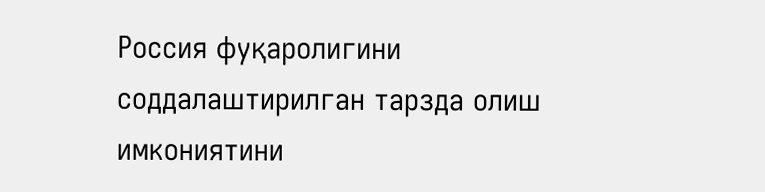Россия фуқаролигини соддалаштирилган тарзда олиш имкониятини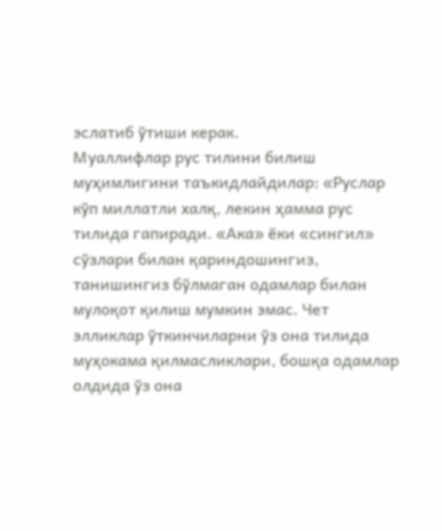эслатиб ўтиши керак.
Муаллифлар рус тилини билиш муҳимлигини таъкидлайдилар: «Руслар кўп миллатли халқ, лекин ҳамма рус тилида гапиради. «Ака» ёки «сингил» сўзлари билан қариндошингиз, танишингиз бўлмаган одамлар билан мулоқот қилиш мумкин эмас. Чет элликлар ўткинчиларни ўз она тилида муҳокама қилмасликлари, бошқа одамлар олдида ўз она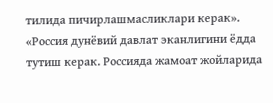тилида пичирлашмасликлари керак».
«Россия дунёвий давлат эканлигини ёдда тутиш керак. Россияда жамоат жойларида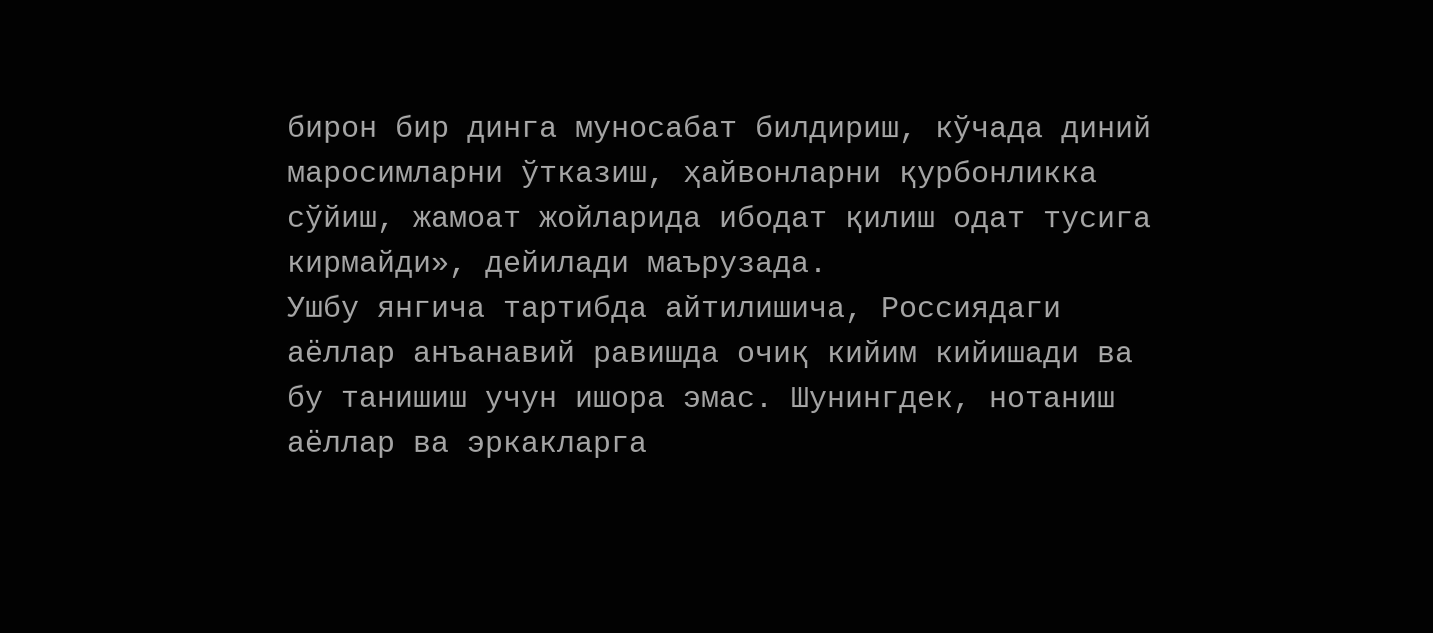бирон бир динга муносабат билдириш, кўчада диний маросимларни ўтказиш, ҳайвонларни қурбонликка сўйиш, жамоат жойларида ибодат қилиш одат тусига кирмайди», дейилади маърузада.
Ушбу янгича тартибда айтилишича, Россиядаги аёллар анъанавий равишда очиқ кийим кийишади ва бу танишиш учун ишора эмас. Шунингдек, нотаниш аёллар ва эркакларга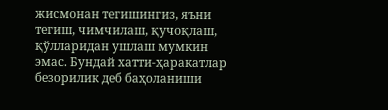жисмонан тегишингиз, яъни тегиш, чимчилаш, қучоқлаш, қўлларидан ушлаш мумкин эмас. Бундай хатти-ҳаракатлар безорилик деб баҳоланиши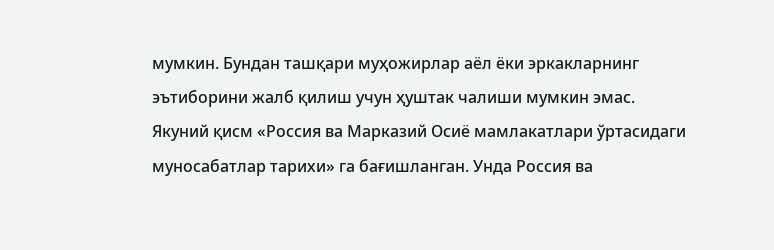мумкин. Бундан ташқари муҳожирлар аёл ёки эркакларнинг эътиборини жалб қилиш учун ҳуштак чалиши мумкин эмас.
Якуний қисм «Россия ва Марказий Осиё мамлакатлари ўртасидаги муносабатлар тарихи» га бағишланган. Унда Россия ва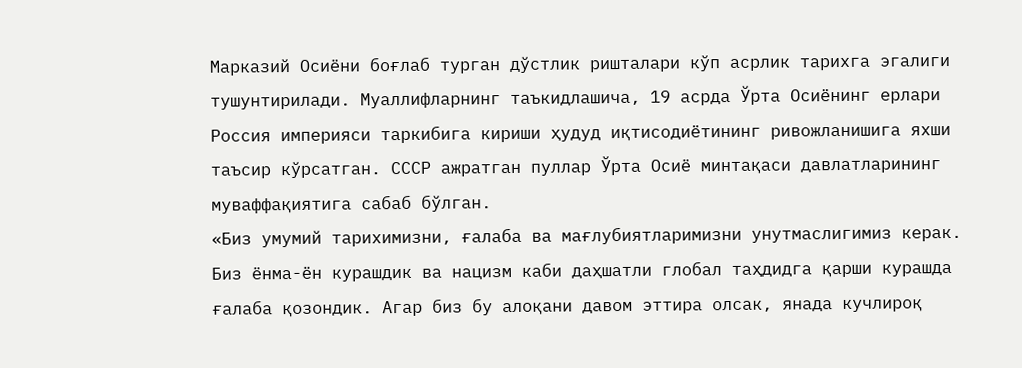Марказий Осиёни боғлаб турган дўстлик ришталари кўп асрлик тарихга эгалиги тушунтирилади. Муаллифларнинг таъкидлашича, 19 асрда Ўрта Осиёнинг ерлари Россия империяси таркибига кириши ҳудуд иқтисодиётининг ривожланишига яхши таъсир кўрсатган. СССР ажратган пуллар Ўрта Осиё минтақаси давлатларининг муваффақиятига сабаб бўлган.
«Биз умумий тарихимизни, ғалаба ва мағлубиятларимизни унутмаслигимиз керак. Биз ёнма-ён курашдик ва нацизм каби даҳшатли глобал таҳдидга қарши курашда ғалаба қозондик. Агар биз бу алоқани давом эттира олсак, янада кучлироқ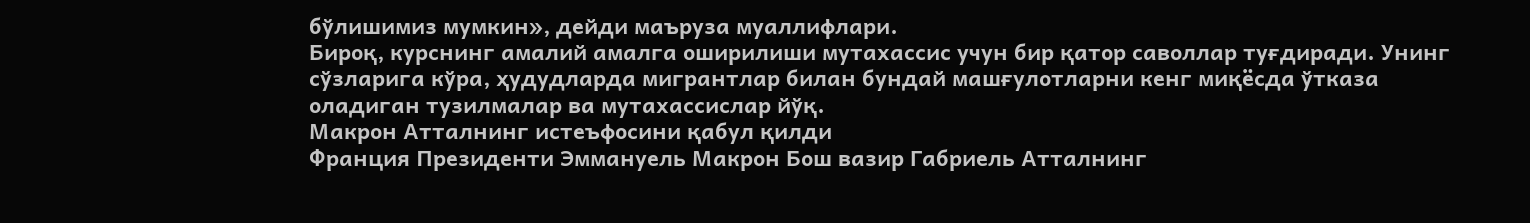бўлишимиз мумкин», дейди маъруза муаллифлари.
Бироқ, курснинг амалий амалга оширилиши мутахассис учун бир қатор саволлар туғдиради. Унинг сўзларига кўра, ҳудудларда мигрантлар билан бундай машғулотларни кенг миқёсда ўтказа оладиган тузилмалар ва мутахассислар йўқ.
Макрон Атталнинг истеъфосини қабул қилди
Франция Президенти Эммануель Макрон Бош вазир Габриель Атталнинг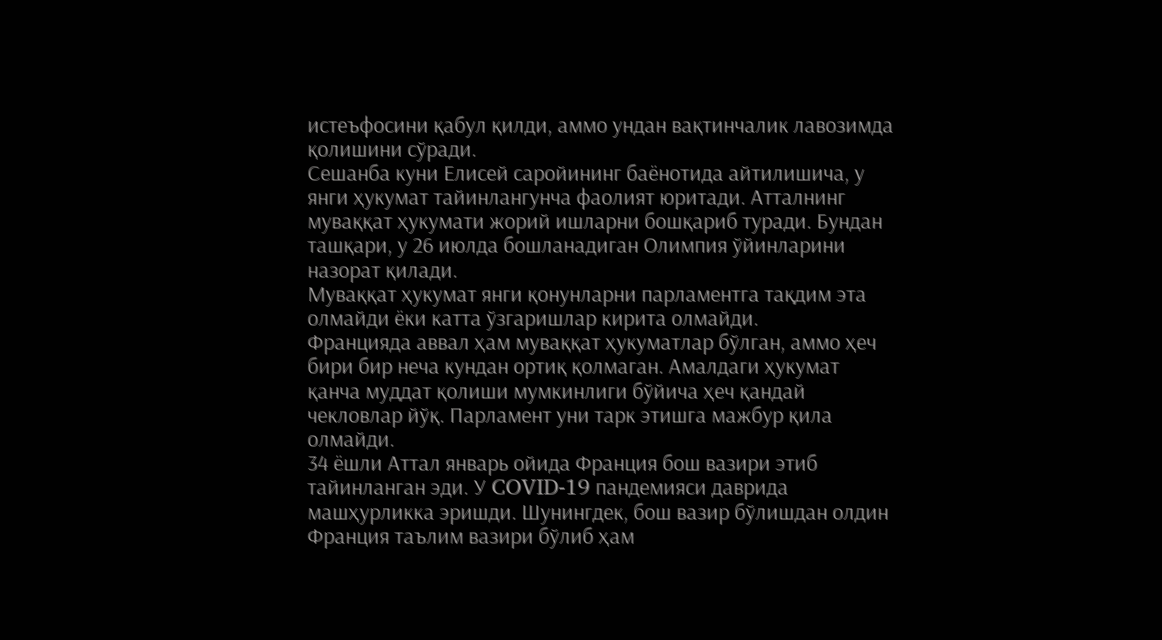истеъфосини қабул қилди, аммо ундан вақтинчалик лавозимда қолишини сўради.
Сешанба куни Елисей саройининг баёнотида айтилишича, у янги ҳукумат тайинлангунча фаолият юритади. Атталнинг муваққат ҳукумати жорий ишларни бошқариб туради. Бундан ташқари, у 26 июлда бошланадиган Олимпия ўйинларини назорат қилади.
Муваққат ҳукумат янги қонунларни парламентга тақдим эта олмайди ёки катта ўзгаришлар кирита олмайди.
Францияда аввал ҳам муваққат ҳукуматлар бўлган, аммо ҳеч бири бир неча кундан ортиқ қолмаган. Амалдаги ҳукумат қанча муддат қолиши мумкинлиги бўйича ҳеч қандай чекловлар йўқ. Парламент уни тарк этишга мажбур қила олмайди.
34 ёшли Аттал январь ойида Франция бош вазири этиб тайинланган эди. У COVID-19 пандемияси даврида машҳурликка эришди. Шунингдек, бош вазир бўлишдан олдин Франция таълим вазири бўлиб ҳам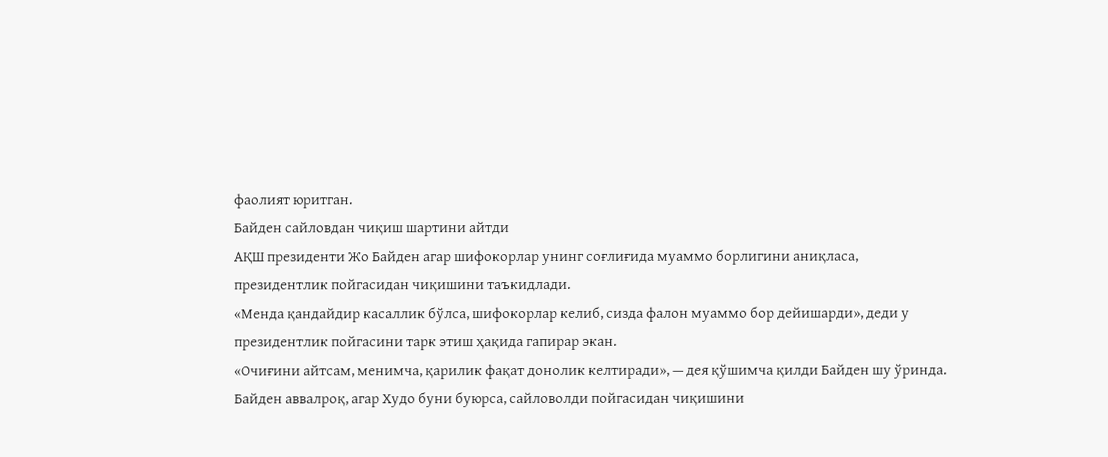фаолият юритган.
Байден сайловдан чиқиш шартини айтди
АҚШ президенти Жо Байден агар шифокорлар унинг соғлиғида муаммо борлигини аниқласа, президентлик пойгасидан чиқишини таъкидлади.
«Менда қандайдир касаллик бўлса, шифокорлар келиб, сизда фалон муаммо бор дейишарди», деди у президентлик пойгасини тарк этиш ҳақида гапирар экан.
«Очиғини айтсам, менимча, қарилик фақат донолик келтиради», — дея қўшимча қилди Байден шу ўринда.
Байден аввалроқ, агар Худо буни буюрса, сайловолди пойгасидан чиқишини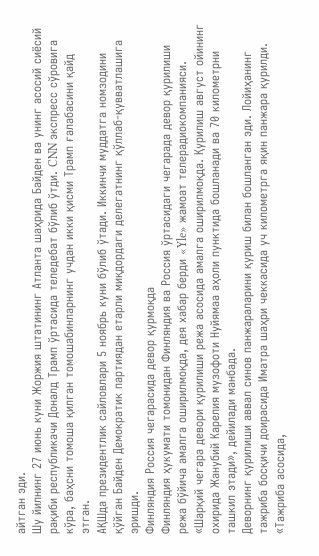айтган эди.
Шу йилнинг 27 июнь куни Жоржия штатининг Атланта шаҳрида Байден ва унинг асосий сиёсий рақиби республикачи Доналд Трамп ўртасида теледебат бўлиб ўтди. CNN экспресс сўровига кўра, баҳсни томоша қилган томошабинларнинг учдан икки қисми Трамп ғалабасини қайд этган.
АҚШда президентлик сайловлари 5 ноябрь куни бўлиб ўтади. Иккинчи муддатга номзодини қўйган Байден Демократик партиядан етарли миқдордаги делегатнинг қўллаб-қувватлашига эришди.
Финляндия Россия чегарасида девор қурмоқда
Финляндия ҳукумати томонидан Финляндия ва Россия ўртасидаги чегарада девор қурилиши режа бўйича амалга оширилмоқда, дея хабар берди «Yle» жамоат телерадиокомпанияси.
«Шарқий чегара девори қурилиши режа асосида амалга оширилмоқда. Қурилиш август ойининг охирида Жанубий Карелия музофоти Нуйямаа аҳоли пунктида бошланади ва 70 километрни ташкил этади», дейилади манбада.
Деворнинг қурилиши аввал синов панжараларини қуриш билан бошланган эди. Лойиҳанинг тажриба босқичи доирасида Иматра шаҳри чеккасида уч километрга яқин панжара қурилди.
«Тажриба асосида,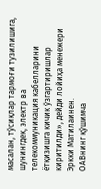масалан, тўсиқлар тармоғи тузилишига, шунингдек, электр ва телекоммуникация кабелларини ётқизишга кичик ўзгартиришлар киритилди», дейди лойиҳа менежери Эркки Матилаинен.
ОАВнинг қўшимча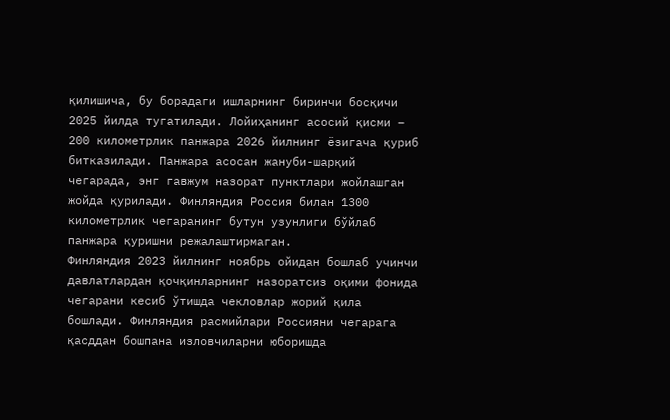қилишича, бу борадаги ишларнинг биринчи босқичи 2025 йилда тугатилади. Лойиҳанинг асосий қисми – 200 километрлик панжара 2026 йилнинг ёзигача қуриб битказилади. Панжара асосан жануби-шарқий чегарада, энг гавжум назорат пунктлари жойлашган жойда қурилади. Финляндия Россия билан 1300 километрлик чегаранинг бутун узунлиги бўйлаб панжара қуришни режалаштирмаган.
Финляндия 2023 йилнинг ноябрь ойидан бошлаб учинчи давлатлардан қочқинларнинг назоратсиз оқими фонида чегарани кесиб ўтишда чекловлар жорий қила бошлади. Финляндия расмийлари Россияни чегарага қасддан бошпана изловчиларни юборишда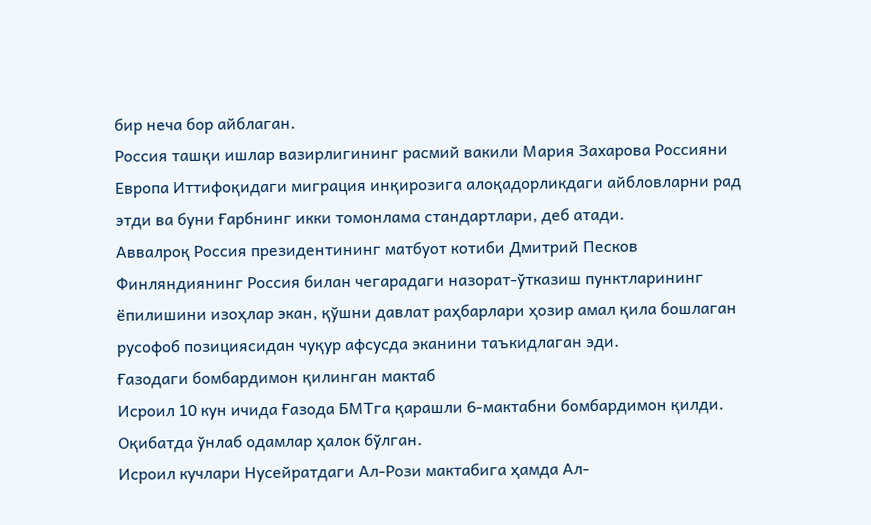бир неча бор айблаган.
Россия ташқи ишлар вазирлигининг расмий вакили Мария Захарова Россияни Европа Иттифоқидаги миграция инқирозига алоқадорликдаги айбловларни рад этди ва буни Ғарбнинг икки томонлама стандартлари, деб атади.
Аввалроқ Россия президентининг матбуот котиби Дмитрий Песков Финляндиянинг Россия билан чегарадаги назорат-ўтказиш пунктларининг ёпилишини изоҳлар экан, қўшни давлат раҳбарлари ҳозир амал қила бошлаган русофоб позициясидан чуқур афсусда эканини таъкидлаган эди.
Ғазодаги бомбардимон қилинган мактаб
Исроил 10 кун ичида Ғазода БМТга қарашли 6-мактабни бомбардимон қилди. Оқибатда ўнлаб одамлар ҳалок бўлган.
Исроил кучлари Нусейратдаги Ал-Рози мактабига ҳамда Ал-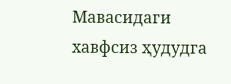Мавасидаги хавфсиз ҳудудга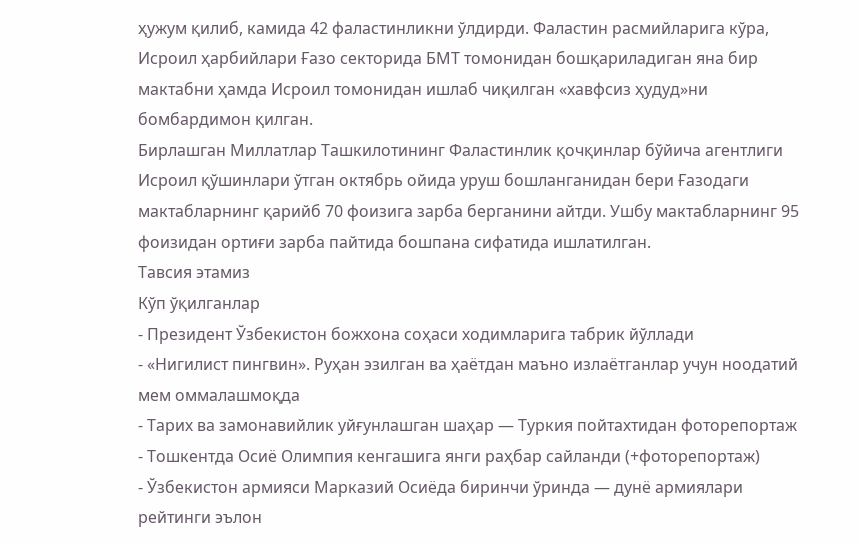ҳужум қилиб, камида 42 фаластинликни ўлдирди. Фаластин расмийларига кўра, Исроил ҳарбийлари Ғазо секторида БМТ томонидан бошқариладиган яна бир мактабни ҳамда Исроил томонидан ишлаб чиқилган «хавфсиз ҳудуд»ни бомбардимон қилган.
Бирлашган Миллатлар Ташкилотининг Фаластинлик қочқинлар бўйича агентлиги Исроил қўшинлари ўтган октябрь ойида уруш бошланганидан бери Ғазодаги мактабларнинг қарийб 70 фоизига зарба берганини айтди. Ушбу мактабларнинг 95 фоизидан ортиғи зарба пайтида бошпана сифатида ишлатилган.
Тавсия этамиз
Кўп ўқилганлар
- Президент Ўзбекистон божхона соҳаси ходимларига табрик йўллади
- «Нигилист пингвин». Руҳан эзилган ва ҳаётдан маъно излаётганлар учун ноодатий мем оммалашмоқда
- Тарих ва замонавийлик уйғунлашган шаҳар — Туркия пойтахтидан фоторепортаж
- Тошкентда Осиё Олимпия кенгашига янги раҳбар сайланди (+фоторепортаж)
- Ўзбекистон армияси Марказий Осиёда биринчи ўринда — дунё армиялари рейтинги эълон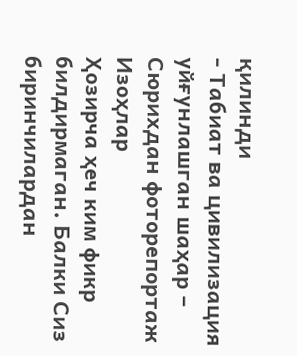қилинди
- Табиат ва цивилизация уйғунлашган шаҳар – Сюрихдан фоторепортаж
Изоҳлар
Ҳозирча ҳеч ким фикр билдирмаган. Балки Сиз биринчилардан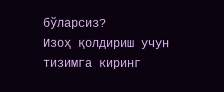бўларсиз?
Изоҳ қолдириш учун тизимга киринг